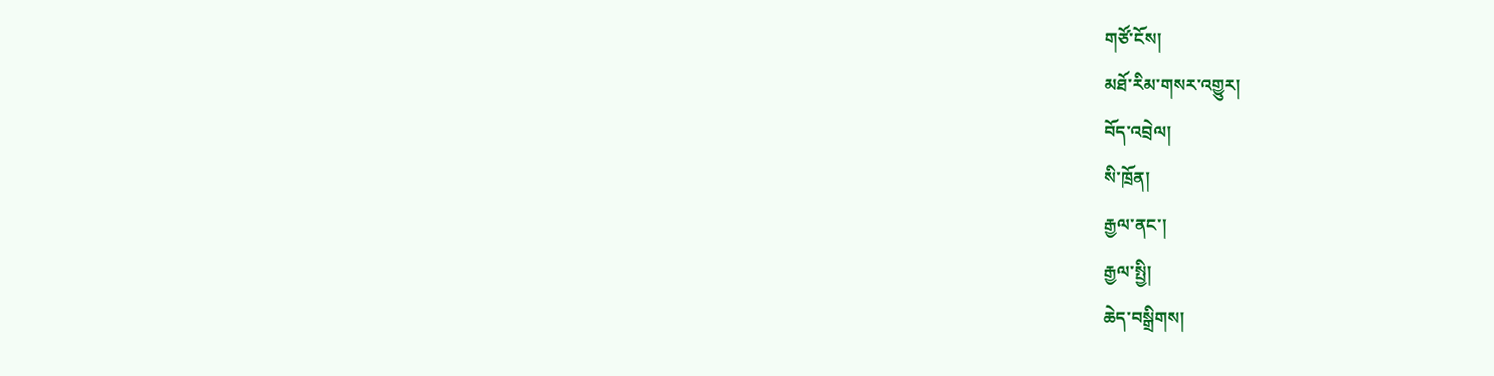གཙོ་ངོས།
མཐོ་རིམ་གསར་འགྱུར།
བོད་འབྲེལ།
སི་ཁྲོན།
རྒྱལ་ནང་།
རྒྱལ་སྤྱི།
ཆེད་བསྒྲིགས།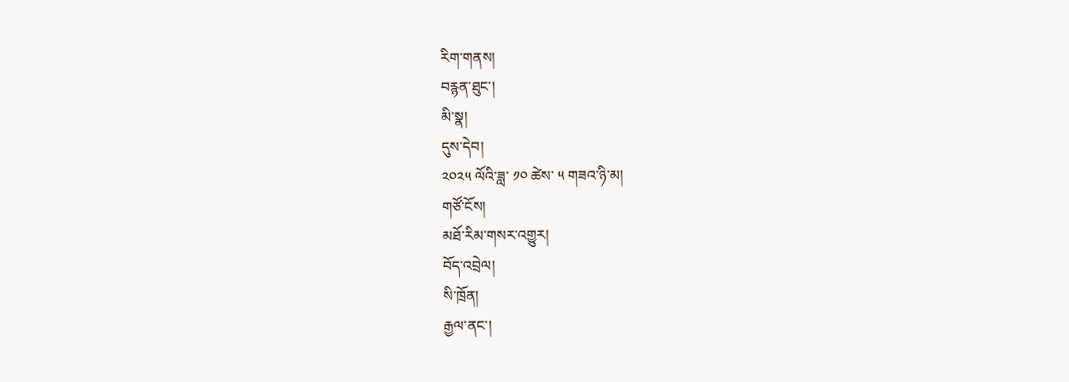རིག་གནས།
བརྙན་ཐུང་།
མི་སྣ།
དུས་དེབ།
༢༠༢༥ ལོའི་ཟླ་ ༡༠ ཚེས་ ༥ གཟའ་ཉི་མ།
གཙོ་ངོས།
མཐོ་རིམ་གསར་འགྱུར།
བོད་འབྲེལ།
སི་ཁྲོན།
རྒྱལ་ནང་།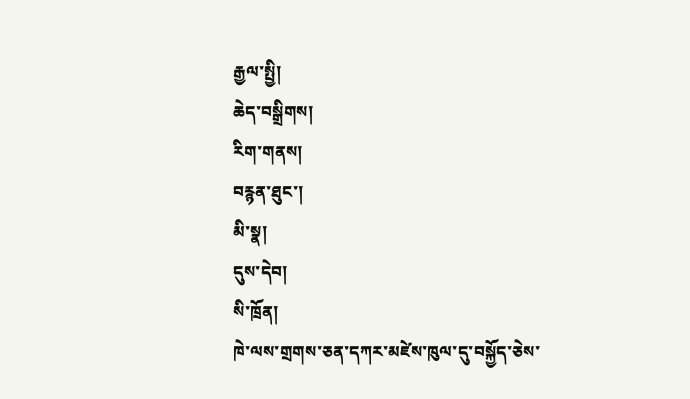རྒྱལ་སྤྱི།
ཆེད་བསྒྲིགས།
རིག་གནས།
བརྙན་ཐུང་།
མི་སྣ།
དུས་དེབ།
སི་ཁྲོན།
ཁེ་ལས་གྲགས་ཅན་དཀར་མཛེས་ཁུལ་དུ་བསྐྱོད་ཅེས་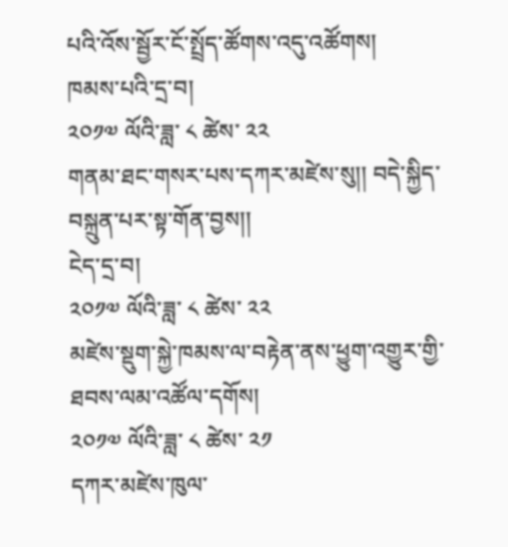པའི་འོས་སྦྱོར་ངོ་སྤྲོད་ཚོགས་འདུ་འཚོགས།
ཁམས་པའི་དྲ་བ།
༢༠༡༧ ལོའི་ཟླ་ ༨ ཚེས་ ༢༢
གནམ་ཐང་གསར་པས་དཀར་མཛེས་སུ།། བདེ་སྐྱིད་བསྐྲུན་པར་སྟ་གོན་བྱས།།
ངེད་དྲ་བ།
༢༠༡༧ ལོའི་ཟླ་ ༨ ཚེས་ ༢༢
མཛེས་སྡུག་སྐྱེ་ཁམས་ལ་བརྟེན་ནས་ཕྱུག་འགྱུར་གྱི་ཐབས་ལམ་འཚོལ་དགོས།
༢༠༡༧ ལོའི་ཟླ་ ༨ ཚེས་ ༢༡
དཀར་མཛེས་ཁུལ་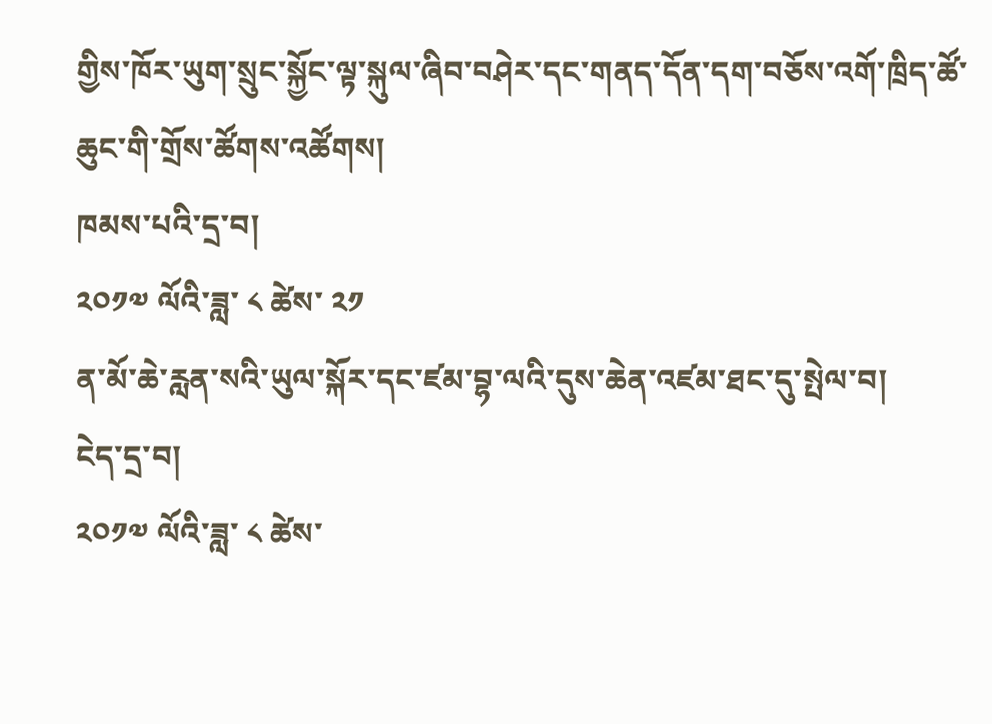གྱིས་ཁོར་ཡུག་སྲུང་སྐྱོང་ལྟ་སྐུལ་ཞིབ་བཤེར་དང་གནད་དོན་དག་བཅོས་འགོ་ཁྲིད་ཚོ་ཆུང་གི་གྲོས་ཚོགས་འཚོགས།
ཁམས་པའི་དྲ་བ།
༢༠༡༧ ལོའི་ཟླ་ ༨ ཚེས་ ༢༡
ན་མོ་ཆེ་རླན་སའི་ཡུལ་སྐོར་དང་ཛམ་བྷ་ལའི་དུས་ཆེན་འཛམ་ཐང་དུ་སྤེལ་བ།
ངེད་དྲ་བ།
༢༠༡༧ ལོའི་ཟླ་ ༨ ཚེས་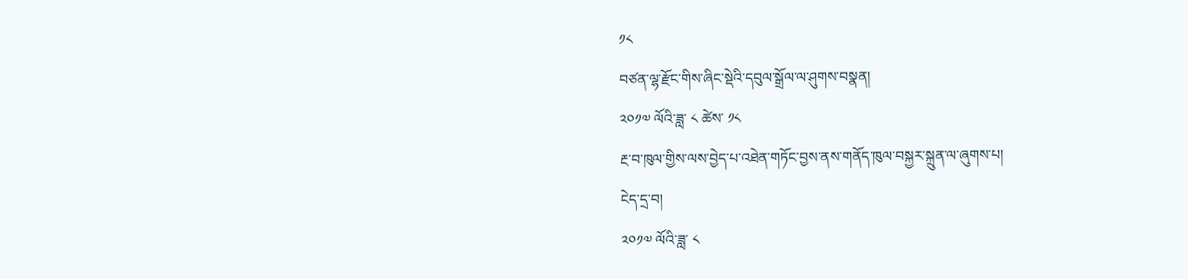༡༨
བཙན་ལྷ་རྫོང་གིས་ཞིང་སྡེའི་དབུལ་སྒྲོལ་ལ་ཤུགས་བསྣན།
༢༠༡༧ ལོའི་ཟླ་ ༨ ཚེས་ ༡༨
རྔ་བ་ཁུལ་གྱིས་ལས་བྱེད་པ་འཐེན་གཏོང་བྱས་ནས་གནོད་ཁུལ་བསྐྱར་སྐྲུན་ལ་ཞུགས་པ།
ངེད་དྲ་བ།
༢༠༡༧ ལོའི་ཟླ་ ༨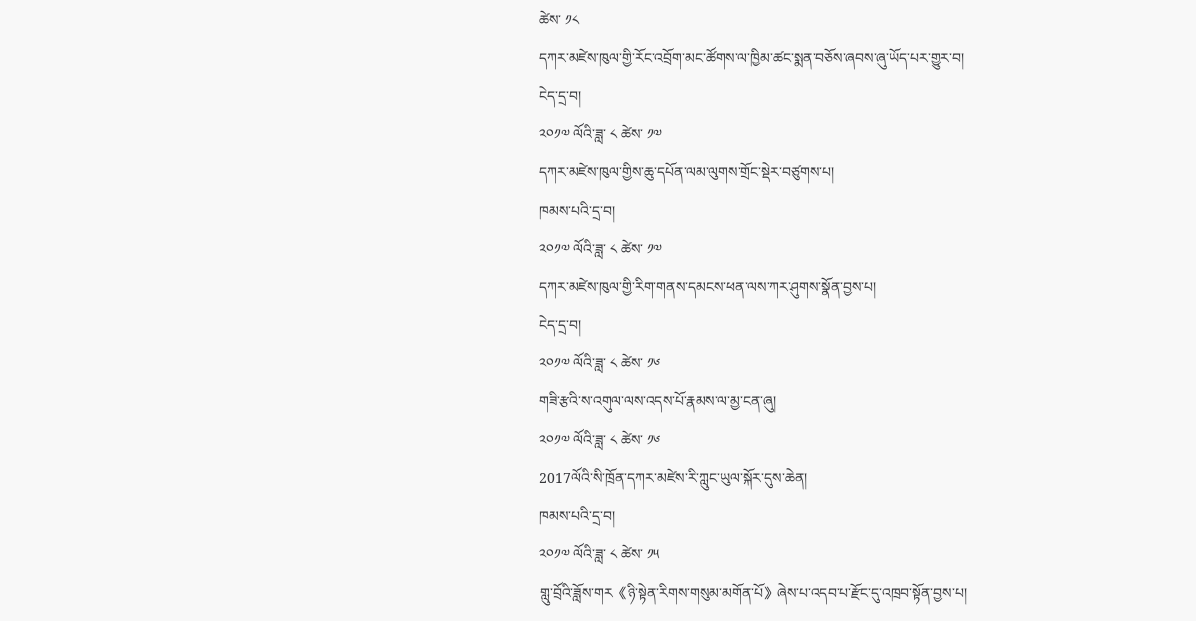ཚེས་ ༡༨
དཀར་མཛེས་ཁུལ་གྱི་རོང་འབྲོག་མང་ཚོགས་ལ་ཁྱིམ་ཚང་སྨན་བཅོས་ཞབས་ཞུ་ཡོད་པར་གྱུར་བ།
ངེད་དྲ་བ།
༢༠༡༧ ལོའི་ཟླ་ ༨ ཚེས་ ༡༧
དཀར་མཛེས་ཁུལ་གྱིས་ཆུ་དཔོན་ལམ་ལུགས་གྲོང་སྡེར་བཙུགས་པ།
ཁམས་པའི་དྲ་བ།
༢༠༡༧ ལོའི་ཟླ་ ༨ ཚེས་ ༡༧
དཀར་མཛེས་ཁུལ་གྱི་རིག་གནས་དམངས་ཕན་ལས་ཀར་ཤུགས་སྣོན་བྱས་པ།
ངེད་དྲ་བ།
༢༠༡༧ ལོའི་ཟླ་ ༨ ཚེས་ ༡༦
གཟི་རྩའི་ས་འགུལ་ལས་འདས་པོ་རྣམས་ལ་མྱ་ངན་ཞུ།
༢༠༡༧ ལོའི་ཟླ་ ༨ ཚེས་ ༡༦
2017ལོའི་སི་ཁྲོན་དཀར་མཛེས་རི་ཀླུང་ཡུལ་སྐོར་དུས་ཆེན།
ཁམས་པའི་དྲ་བ།
༢༠༡༧ ལོའི་ཟླ་ ༨ ཚེས་ ༡༥
གླུ་བྲོའི་ཟློས་གར《ཉི་སྟེན་རིགས་གསུམ་མགོན་པོ》ཞེས་པ་འདབ་པ་རྫོང་དུ་འཁྲབ་སྟོན་བྱས་པ།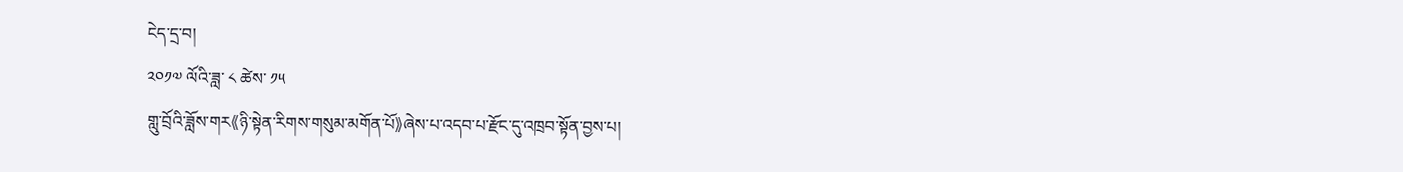ངེད་དྲ་བ།
༢༠༡༧ ལོའི་ཟླ་ ༨ ཚེས་ ༡༥
གླུ་བྲོའི་ཟློས་གར《ཉི་སྟེན་རིགས་གསུམ་མགོན་པོ》ཞེས་པ་འདབ་པ་རྫོང་དུ་འཁྲབ་སྟོན་བྱས་པ།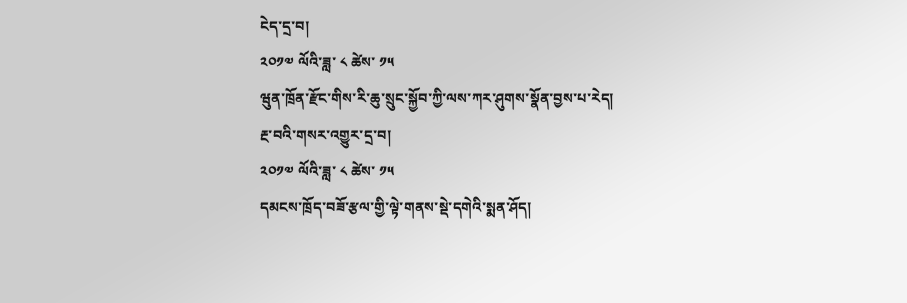ངེད་དྲ་བ།
༢༠༡༧ ལོའི་ཟླ་ ༨ ཚེས་ ༡༥
ཝུན་ཁྲོན་རྫོང་གིས་རི་ཆུ་སྲུང་སྐྱོབ་ཀྱི་ལས་ཀར་ཤུགས་སྣོན་བྱས་པ་རེད།
རྔ་བའི་གསར་འགྱུར་དྲ་བ།
༢༠༡༧ ལོའི་ཟླ་ ༨ ཚེས་ ༡༥
དམངས་ཁྲོད་བཟོ་རྩལ་གྱི་ལྟེ་གནས་སྡེ་དགེའི་སྨན་ཤོད།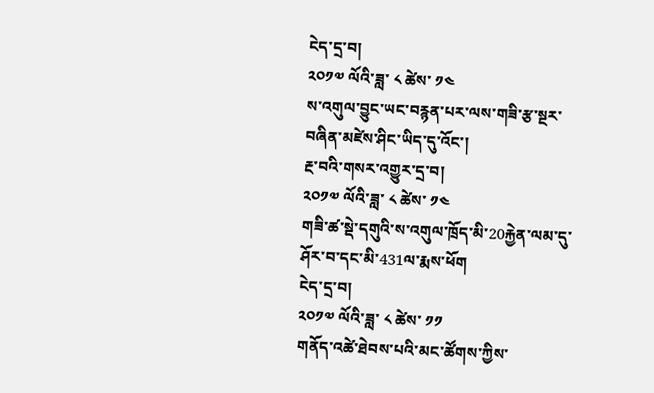ངེད་དྲ་བ།
༢༠༡༧ ལོའི་ཟླ་ ༨ ཚེས་ ༡༤
ས་འགུལ་བྱུང་ཡང་བརྙན་པར་ལས་གཟི་རྩ་སྔར་བཞིན་མཛེས་ཤིང་ཡིད་དུ་འོང་།
རྔ་བའི་གསར་འགྱུར་དྲ་བ།
༢༠༡༧ ལོའི་ཟླ་ ༨ ཚེས་ ༡༤
གཟི་ཚ་སྡེ་དགུའི་ས་འགུལ་ཁྲོད་མི་20རྐྱེན་ལམ་དུ་ཤོར་བ་དང་མི་431ལ་རྨས་ཕོག
ངེད་དྲ་བ།
༢༠༡༧ ལོའི་ཟླ་ ༨ ཚེས་ ༡༡
གནོད་འཚེ་ཐེབས་པའི་མང་ཚོགས་ཀྱིས་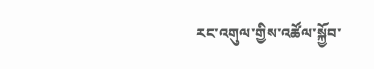རང་འགུལ་གྱིས་འཚོལ་སྐྱོབ་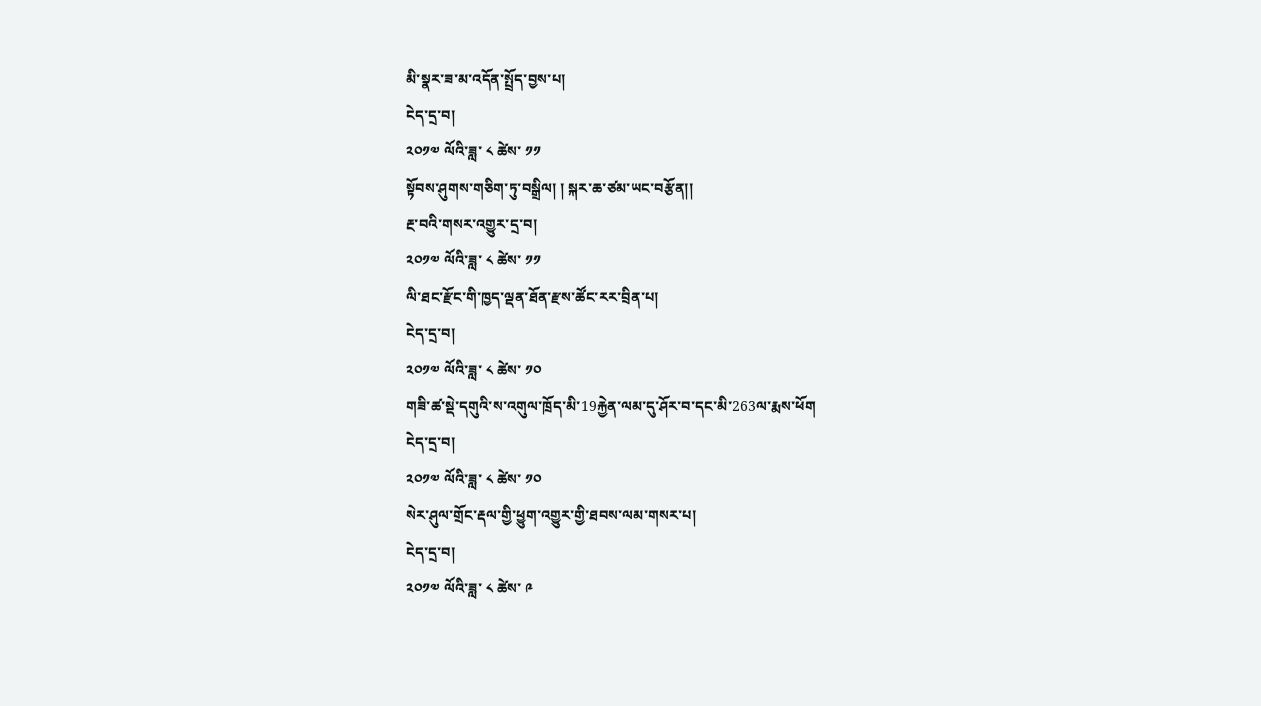མི་སྣར་ཟ་མ་འདོན་སྤྲོད་བྱས་པ།
ངེད་དྲ་བ།
༢༠༡༧ ལོའི་ཟླ་ ༨ ཚེས་ ༡༡
སྟོབས་ཤུགས་གཅིག་ཏུ་བསྒྲིལ། ། སྐར་ཆ་ཙམ་ཡང་བརྩོན།།
རྔ་བའི་གསར་འགྱུར་དྲ་བ།
༢༠༡༧ ལོའི་ཟླ་ ༨ ཚེས་ ༡༡
ལི་ཐང་རྫོང་གི་ཁྱད་ལྡན་ཐོན་རྫས་ཚོང་རར་བྲིན་པ།
ངེད་དྲ་བ།
༢༠༡༧ ལོའི་ཟླ་ ༨ ཚེས་ ༡༠
གཟི་ཚ་སྡེ་དགུའི་ས་འགུལ་ཁྲོད་མི་19རྐྱེན་ལམ་དུ་ཤོར་བ་དང་མི་263ལ་རྨས་ཕོག
ངེད་དྲ་བ།
༢༠༡༧ ལོའི་ཟླ་ ༨ ཚེས་ ༡༠
སེར་ཤུལ་གྲོང་རྡལ་གྱི་ཕྱུག་འགྱུར་གྱི་ཐབས་ལམ་གསར་པ།
ངེད་དྲ་བ།
༢༠༡༧ ལོའི་ཟླ་ ༨ ཚེས་ ༩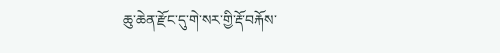ཆུ་ཆེན་རྫོང་དུ་གེ་སར་གྱི་རྡོ་བརྐོས་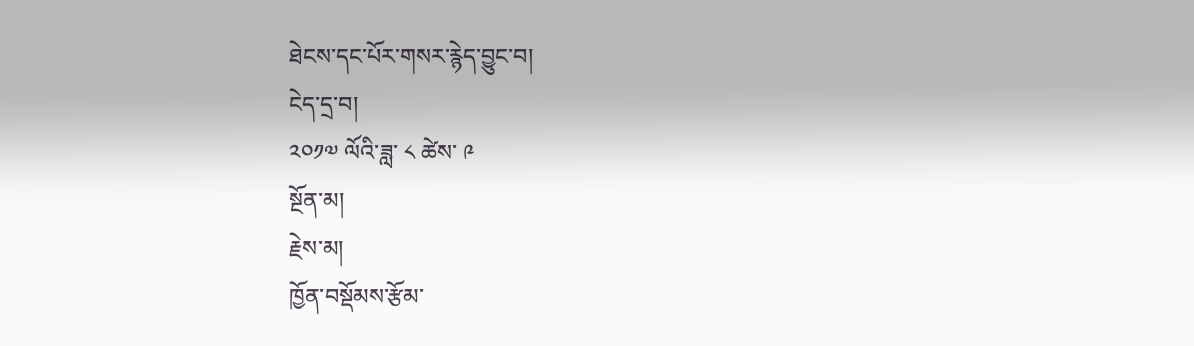ཐེངས་དང་པོར་གསར་རྙེད་བྱུང་བ།
ངེད་དྲ་བ།
༢༠༡༧ ལོའི་ཟླ་ ༨ ཚེས་ ༩
སྔོན་མ།
རྗེས་མ།
ཁྱོན་བསྡོམས་རྩོམ་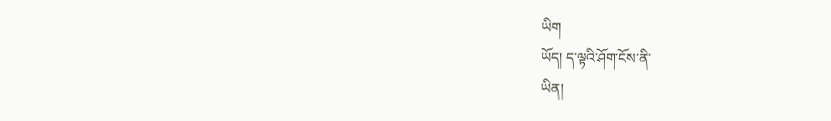ཡིག
ཡོད། ད་ལྟའི་ཤོག་ངོས་ནི་
ཡིན།